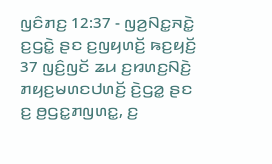ꤜꤢꤨꤊꤢ꤬ 12:37 - ꤜꤤ꤬ꤡꤢ꤭ꤏꤢꤧ꤭ ꤢ꤬ꤞꤢꤧ꤭ ꤔꤢ ꤢ꤬ꤜꤟꤛꤢꤩ꤬ ꤒꤢ꤬ꤟꤢꤩ꤬
37 ꤜꤢꤨ꤬ꤜꤢꤩ ꤘꤣ ꤢ꤬ꤙꤛꤢ꤬ꤡꤢꤧ꤬ ꤊꤟꤢ꤬ꤗꤛꤢꤓꤛꤢꤩ꤬ ꤢꤧ꤬ꤞꤤ꤭ ꤔꤢ ꤢ꤬ ꤥ꤬ꤞꤢ꤭ꤊꤜꤛꤢ꤭, ꤢ꤬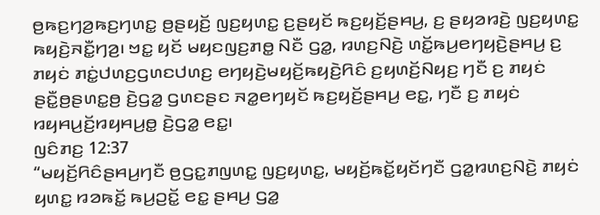ꤥ꤬ꤒꤢ꤬ꤚꤤ꤬ꤒꤢ꤬ꤚꤛꤢ꤭ ꤥ꤬ꤔꤟꤢꤩ꤬ ꤜꤢ꤬ꤟꤛꤢ꤭ ꤢ꤬ꤔꤟꤢꤩ ꤒꤢ꤬ꤟꤢꤩ꤬ꤔꤌꤣ꤬, ꤢ꤬ ꤔꤟꤤꤙꤢꤧ꤬ ꤜꤢ꤬ꤟꤛꤢ꤭ ꤒꤟꤢꤧ꤬ꤏꤢꤪ꤭ꤚꤤ꤬꤯ ꤠꤢ꤭ ꤟꤢꤩ ꤗꤟꤢꤜꤢ꤬ꤊꤥ꤭ ꤡꤢꤪ ꤞꤤ꤭, ꤙꤛꤢ꤬ꤡꤢꤧ꤬ ꤛꤢꤩ꤭ꤒꤣ꤬ꤕꤚꤟꤢꤧ꤬ꤔꤌꤣ꤬ ꤢ꤬ ꤊꤟꤢꤦ ꤊꤢꤦ꤭ꤓꤛꤢ꤬ꤞꤛꤢꤓꤛꤢ꤬ ꤕꤚꤟꤢꤧ꤬ꤗꤟꤢꤩ꤬ꤒꤟꤢꤧ꤬ꤖꤢꤨ ꤢ꤬ꤟꤛꤢꤩ꤬ꤡꤟꤢ꤬ ꤚꤢꤪ ꤢ꤬ ꤊꤟꤢꤦ ꤔꤢꤪ꤭ꤥ꤬ꤔꤛꤢ꤭ꤥ꤬ ꤢꤧ꤬ꤞꤤ꤭ ꤞꤛꤢꤔꤢ ꤏꤤ꤭ꤕꤚꤟꤢꤩ ꤒꤢ꤬ꤟꤢꤩ꤬ꤔꤌꤣ꤬ ꤕꤢ꤭, ꤚꤢꤪ ꤢ꤬ ꤊꤟꤢꤦ ꤙꤟꤌꤣ꤬ꤢꤩ꤬ꤙꤟꤌꤣ꤬ꤥ꤭ ꤢꤧ꤬ꤞꤤ꤭ ꤕꤢ꤭꤯
ꤜꤢꤨꤊꤢ꤬ 12:37
“ꤗꤟꤢꤩ꤬ꤖꤢꤨꤔꤌꤣ꤬ꤚꤢꤪ ꤥ꤬ꤞꤢ꤭ꤊꤜꤛꤢ꤭ ꤜꤢ꤬ꤟꤛꤢ꤭, ꤗꤟꤢꤩ꤬ꤒꤢꤩ꤭ꤟꤢꤩꤚꤢꤪ ꤞꤤ꤭ꤙꤛꤢ꤬ꤡꤢꤧ꤬ ꤊꤟꤢꤦ ꤟꤛꤢ꤭ ꤙꤤꤒꤢꤩ꤭ ꤒꤣ꤬ꤑꤢꤩ꤭ ꤕꤢ꤭ ꤔꤌꤣ꤬ ꤞꤤ꤭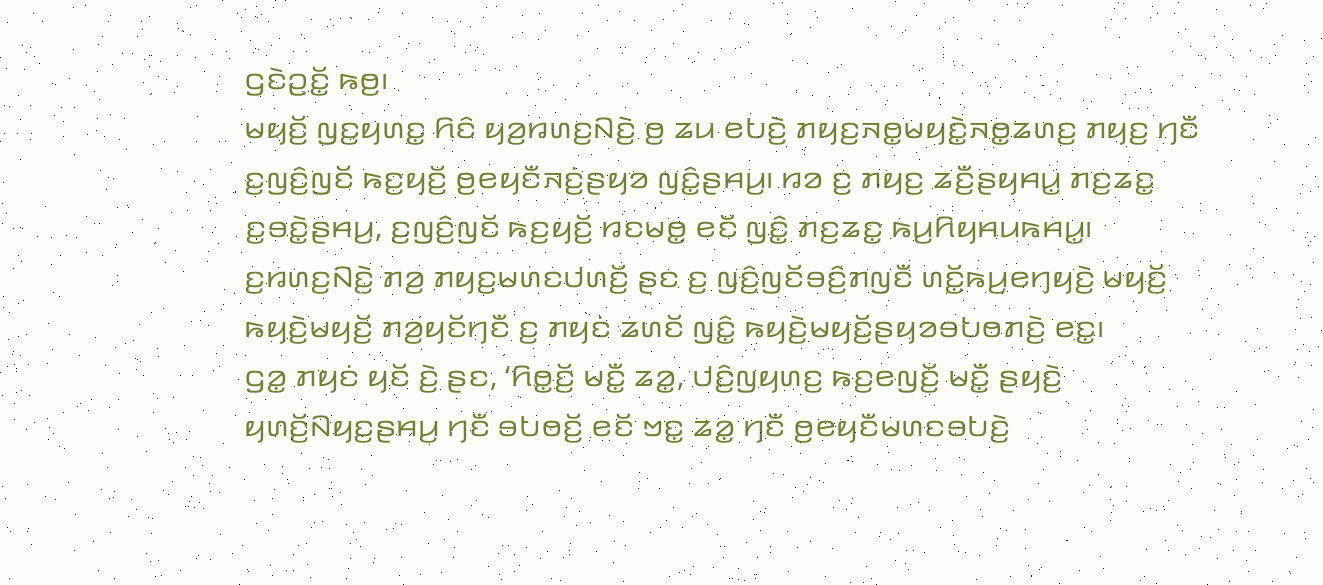ꤞꤢꤧꤑꤢꤩ꤭ ꤒꤥ꤬꤯
ꤗꤟꤢꤩ꤬ ꤜꤢ꤬ꤟꤛꤢ꤭ ꤖꤢꤨ ꤟꤤ꤬ꤙꤛꤢ꤬ꤡꤢꤧ꤬ ꤥ꤬ ꤘꤣ ꤕꤝꤢꤧ꤬ ꤊꤟꤢ꤬ꤏꤥ꤭ꤗꤟꤢꤧ꤭ꤏꤥ꤭ꤘꤛꤢ꤬ ꤊꤟꤢ꤬ ꤚꤢꤪ ꤢ꤬ꤜꤢꤨ꤬ꤜꤢꤩ ꤒꤢ꤬ꤟꤢꤩ꤬ ꤥ꤬ꤕꤟꤢꤪꤏꤢꤦ꤬ꤔꤟꤤ ꤜꤢꤨ꤭ꤔꤌꤣ꤬꤯ ꤙꤤ ꤢ꤬ ꤊꤟꤢ꤬ ꤘꤢꤪ꤬ꤔꤟꤌꤣ꤭ ꤊꤢ꤬ꤘꤢ꤭ ꤢ꤬ꤋꤢꤧ꤭ꤔꤌꤣ꤬, ꤢ꤬ꤜꤢꤨ꤬ꤜꤢꤩ ꤒꤢ꤬ꤟꤢꤩ꤬ ꤙꤢꤗꤥ꤭ ꤕꤢꤩ ꤜꤢꤨ꤭ ꤊꤢ꤬ꤘꤢ꤭ ꤒꤣ꤬ꤖꤟꤌꤣꤒꤌꤣ꤭꤯
ꤢ꤬ꤙꤛꤢ꤬ꤡꤢꤧ꤬ ꤊꤤ꤬ ꤊꤟꤢ꤬ꤗꤛꤢꤓꤛꤢꤩ꤬ ꤔꤢ ꤢ꤬ ꤜꤢꤨ꤬ꤜꤢꤩꤋꤢꤨ꤬ꤊꤜꤢꤪ ꤛꤢꤩ꤭ꤒꤣ꤬ꤕꤚꤟꤢꤧ꤬ ꤗꤟꤢꤩ꤬ ꤒꤟꤢꤧ꤬ꤗꤟꤢꤩ꤬ ꤊꤤ꤬ꤟꤢꤩꤚꤢꤪ ꤢ꤬ ꤊꤟꤢꤦ ꤘꤛꤢꤩ ꤜꤢꤨ꤭ ꤒꤟꤢꤧ꤬ꤗꤟꤢꤩ꤬ꤔꤟꤤꤋꤝꤥꤊꤢꤧ꤬ ꤕꤢ꤭꤯
ꤞꤤ꤭ ꤊꤟꤢꤦ ꤟꤢꤩ ꤢꤧ꤬ ꤔꤢ, ‘ꤖꤥ꤭ꤢꤩ꤬ ꤗꤢꤪ꤭ ꤘꤤ꤭, ꤓꤢꤨ꤬ꤜꤟꤛꤢ꤬ ꤒꤢ꤬ꤕꤜꤢꤩ꤬ ꤗꤢꤪ꤭ ꤔꤟꤢꤧ꤬ ꤟꤛꤢꤩ꤬ꤡꤟꤢ꤬ꤔꤌꤣ꤬ ꤚꤢꤪ ꤋꤝꤥꤢꤩ꤬ ꤕꤢꤩ ꤠꤢ꤭ ꤘꤤ꤭ ꤚꤢꤪ ꤥ꤬ꤕꤟꤢꤪꤗꤛꤢꤋꤝꤢꤧ꤬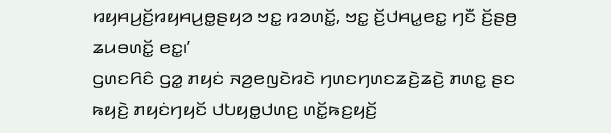ꤙꤟꤌꤣ꤬ꤢꤩ꤬ꤙꤟꤌꤣ꤬ꤥ꤭ꤔꤟꤤ ꤠꤢ꤭ ꤙꤤꤛꤢꤩ꤭, ꤠꤢ꤭ ꤢꤩ꤬ꤓꤌꤣ꤭ꤕꤢ꤭ ꤚꤢꤪ ꤢꤩ꤬ꤔꤥ꤬ ꤘꤣꤋꤛꤢꤩ꤭ ꤕꤢ꤭꤯’
ꤞꤛꤢꤖꤢꤨ ꤞꤤ꤭ ꤊꤟꤢꤦ ꤏꤤ꤬ꤕꤜꤢꤧꤙꤢꤧ ꤚꤛꤢꤚꤛꤢꤘꤢꤧ꤬ꤘꤢꤧ꤬ ꤊꤛꤢ꤭ ꤔꤢ ꤒꤟꤢꤧ꤬ ꤊꤟꤢꤦꤚꤟꤢꤩ ꤓꤝꤟꤥ꤭ꤓꤛꤢ꤬ ꤛꤢꤩ꤭ꤒꤢ꤬ꤟꤢꤩ꤬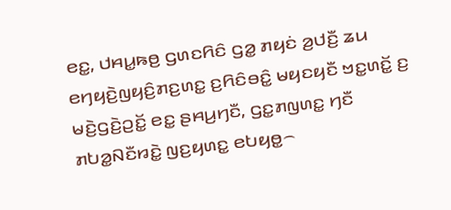ꤕꤢ꤭, ꤓꤌꤣ꤭ꤒꤥ꤬ ꤞꤛꤢꤖꤢꤨ ꤞꤤ꤭ ꤊꤟꤢꤦ ꤤ꤬ꤓꤢꤪ꤬ ꤘꤣ ꤕꤚꤟꤢꤧ꤬ꤜꤟꤢꤨ꤬ꤊꤢ꤬ꤛꤢ꤭ ꤢ꤬ꤖꤢꤨꤋꤢꤨ꤭ ꤗꤟꤢꤟꤢꤪ ꤠꤢ꤭ꤛꤢꤩ꤭ ꤢ꤬ ꤗꤢꤧ꤬ꤞꤢꤧ꤬ꤑꤢꤩ꤭ ꤕꤢ꤭ ꤔꤌꤣ꤬ꤚꤢꤪ, ꤞꤢ꤭ꤊꤜꤛꤢ꤭ ꤚꤢꤪ ꤊꤝꤤ꤭ꤡꤢꤪꤙꤢꤧ꤭ ꤜꤢ꤬ꤟꤛꤢ꤭ ꤕꤝꤟꤥ꤭꤮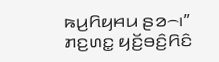ꤒꤣ꤬ꤖꤟꤌꤣ ꤔꤤ꤮꤯”
ꤊꤢ꤬ꤛꤢ꤭ ꤟꤢꤩ꤬ꤋꤢꤨ꤬ꤖꤢꤨ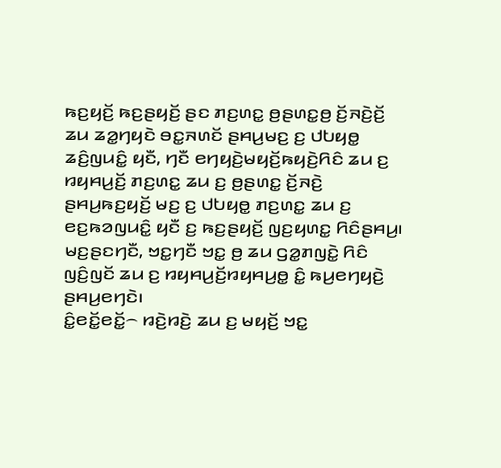ꤒꤢ꤬ꤟꤢꤩ꤬ ꤒꤢ꤬ꤔꤟꤢꤩ꤬ ꤔꤢ ꤊꤢ꤬ꤛꤢ꤭ ꤥ꤬ꤔꤛꤢ꤭ꤥ꤬ ꤢꤩ꤬ꤏꤢꤧ꤬ꤢꤩ꤬ ꤘꤣ ꤘꤤ꤭ꤚꤟꤢꤧ ꤋꤢ꤭ꤏꤛꤢꤩ ꤔꤌꤣ꤬ꤗꤢ꤬ ꤢ꤬ ꤓꤝꤟꤥ꤭ ꤘꤢꤨ꤬ꤜꤣꤢꤨ꤭ ꤟꤢꤪ, ꤚꤢꤪ ꤕꤚꤟꤢꤧ꤬ꤗꤟꤢꤩ꤬ꤒꤟꤢꤧ꤬ꤖꤢꤨ ꤘꤣ ꤢ꤬ ꤙꤟꤌꤣ꤬ꤢꤩ꤬ ꤊꤢ꤬ꤛꤢ꤭ ꤘꤣ ꤢ꤬ ꤥ꤬ꤔꤛꤢ꤭ ꤢꤩ꤬ꤏꤢꤧ꤬ ꤔꤌꤣ꤬ꤒꤢ꤬ꤟꤢꤩ꤬ ꤗꤢ꤬ ꤢ꤬ ꤓꤝꤟꤥ꤭ ꤊꤢ꤬ꤛꤢ꤭ ꤘꤣ ꤢ꤬ ꤕꤢ꤬ꤒꤤꤜꤣꤢꤨ꤭ ꤟꤢꤪ ꤢ꤬ ꤒꤢ꤬ꤔꤟꤢꤩ꤬ ꤜꤢ꤬ꤟꤛꤢ꤭ ꤖꤢꤨꤔꤌꤣ꤬꤯ ꤗꤢ꤬ꤔꤢꤚꤢꤪ, ꤠꤢ꤭ꤚꤢꤪ ꤠꤢ꤭ ꤥ꤬ ꤘꤣ ꤞꤤ꤭ꤊꤜꤢꤧ꤭ ꤖꤢꤨ ꤜꤢꤨ꤬ꤜꤢꤩ ꤘꤣ ꤢ꤬ ꤙꤟꤌꤣ꤬ꤢꤩ꤬ꤙꤟꤌꤣ꤬ꤥ꤭ ꤢꤨ꤭ ꤒꤣ꤬ꤕꤚꤟꤢꤧ꤬ ꤔꤌꤣ꤬ꤕꤚꤢꤧ꤯
ꤢꤨ꤭ꤕꤢꤩ꤭ꤕꤢꤩ꤭꤮ ꤙꤢꤧ꤬ꤙꤢꤧ꤬ ꤘꤣ ꤢ꤬ ꤗꤟꤢꤩ꤬ ꤠꤢ꤭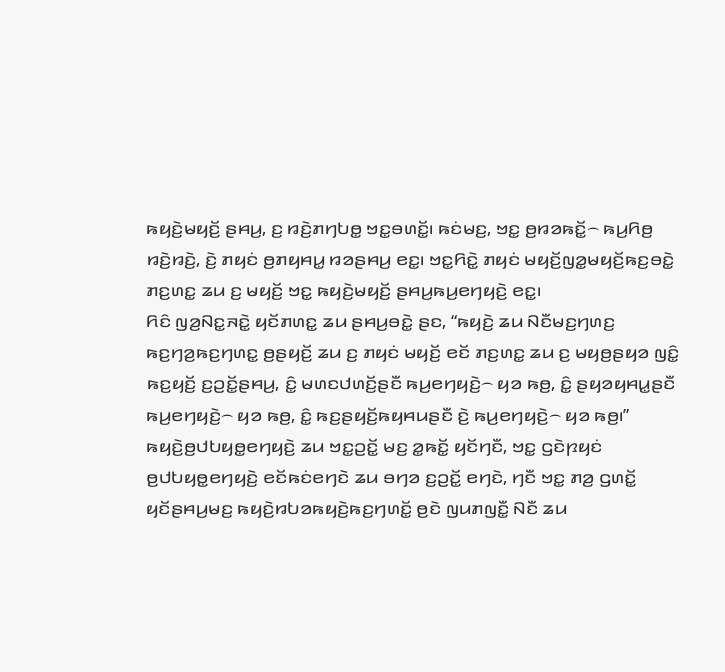ꤒꤟꤢꤧ꤬ꤗꤟꤢꤩ꤬ ꤔꤌꤣ꤬, ꤢ꤬ ꤙꤢꤧ꤬ꤊꤚꤝꤥ꤭ ꤠꤢ꤭ꤋꤛꤢꤩ꤭꤯ ꤒꤢꤦꤗꤢ꤬, ꤠꤢ꤭ ꤥ꤬ꤙꤤꤒꤢꤩ꤭꤮ ꤒꤣ꤬ꤖꤥ꤬ ꤙꤢꤧ꤬ꤙꤢꤧ꤬, ꤢꤧ꤬ ꤊꤟꤢꤦ ꤥ꤬ꤊꤟꤌꤣ꤭ ꤙꤤꤔꤌꤣ꤬ ꤕꤢ꤭꤯ ꤠꤢ꤭ꤖꤢꤧ꤭ ꤊꤟꤢꤦ ꤗꤟꤢꤩ꤬ꤜꤤ꤭ꤗꤟꤢꤩ꤬ꤒꤢ꤬ꤋꤢꤧ꤭ ꤊꤢ꤬ꤛꤢ꤭ ꤘꤣ ꤢ꤬ ꤗꤟꤢꤩ꤬ ꤠꤢ꤭ ꤒꤟꤢꤧ꤬ꤗꤟꤢꤩ꤬ ꤔꤌꤣ꤬ꤒꤣ꤬ꤕꤚꤟꤢꤧ꤬ ꤕꤢ꤭꤯
ꤖꤢꤨ ꤜꤤ꤬ꤡꤢ꤭ꤏꤢꤧ꤭ ꤟꤢꤩꤊꤛꤢ꤭ ꤘꤣ ꤔꤌꤣ꤬ꤋꤢꤧ꤭ ꤔꤢ, “ꤒꤟꤢꤧ꤬ ꤘꤣ ꤡꤢꤪꤗꤢ꤬ꤚꤛꤢ꤬ ꤒꤢ꤬ꤚꤤ꤬ꤒꤢ꤬ꤚꤛꤢ꤭ ꤥ꤬ꤔꤟꤢꤩ꤬ ꤘꤣ ꤢ꤬ ꤊꤟꤢꤦ ꤗꤟꤢꤩ꤬ ꤕꤢꤩ ꤊꤢ꤬ꤛꤢ꤭ ꤘꤣ ꤢ꤬ ꤗꤟꤥ꤬ꤔꤟꤤ ꤜꤢꤨ꤭ ꤒꤢ꤬ꤟꤢꤩ꤬ ꤢ꤬ꤑꤢꤩ꤭ꤔꤌꤣ꤬, ꤢꤨ꤭ ꤗꤛꤢꤓꤛꤢꤩ꤬ꤔꤢꤪ ꤒꤣ꤬ꤕꤚꤟꤢꤧ꤬꤮ ꤟꤤ ꤒꤥ꤬, ꤢꤨ꤭ ꤔꤟꤤꤟꤌꤣ꤭ꤔꤢꤪ ꤒꤣ꤬ꤕꤚꤟꤢꤧ꤬꤮ ꤟꤤ ꤒꤥ꤬, ꤢꤨ꤭ ꤒꤢ꤬ꤔꤟꤢꤩ꤬ꤒꤟꤌꤣꤔꤢꤪ ꤢꤧ꤬ ꤒꤣ꤬ꤕꤚꤟꤢꤧ꤬꤮ ꤟꤤ ꤒꤥ꤬꤯”
ꤒꤟꤢꤧ꤬ꤥ꤬ꤓꤝꤟꤥ꤭ꤕꤚꤟꤢꤧ꤬ ꤘꤣ ꤠꤢ꤭ꤑꤢꤩ꤭ ꤗꤢ꤬ ꤤ꤭ꤒꤢꤩ꤭ ꤟꤢꤩꤚꤢꤪ, ꤠꤢ꤭ ꤞꤢꤧꤐꤟꤢꤦ ꤥ꤬ꤓꤝꤟꤥ꤭ꤕꤚꤟꤢꤧ꤬ ꤕꤢꤩꤒꤢꤦꤕꤚꤢꤧ ꤘꤣ ꤋꤚꤤ ꤢ꤬ꤑꤢꤩ꤭ ꤕꤚꤢꤧ, ꤚꤢꤪ ꤠꤢ꤭ ꤊꤤ꤬ ꤞꤛꤢꤩ꤭ ꤟꤢꤩꤔꤌꤣ꤬ꤗꤢ꤬ ꤒꤟꤢꤧ꤬ꤙꤝꤤꤒꤟꤢꤧ꤬ꤒꤢ꤬ꤚꤛꤢꤩ꤭ ꤥ꤬ꤢꤧ ꤜꤣꤊꤜꤢꤪ꤭ ꤡꤢꤪ ꤘꤣ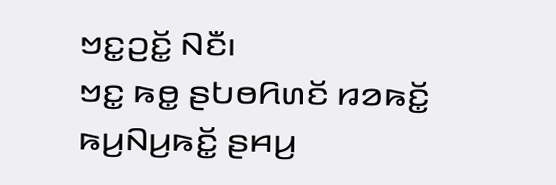ꤠꤢ꤭ꤑꤢꤩ꤭ ꤡꤢꤪ꤯
ꤠꤢ꤭ ꤒꤥ꤭ ꤔꤝꤥꤖꤛꤢꤩ ꤙꤤꤒꤢꤩ꤭ ꤒꤣ꤬ꤡꤣ꤬ꤒꤢꤩ꤭ ꤔꤌꤣ꤬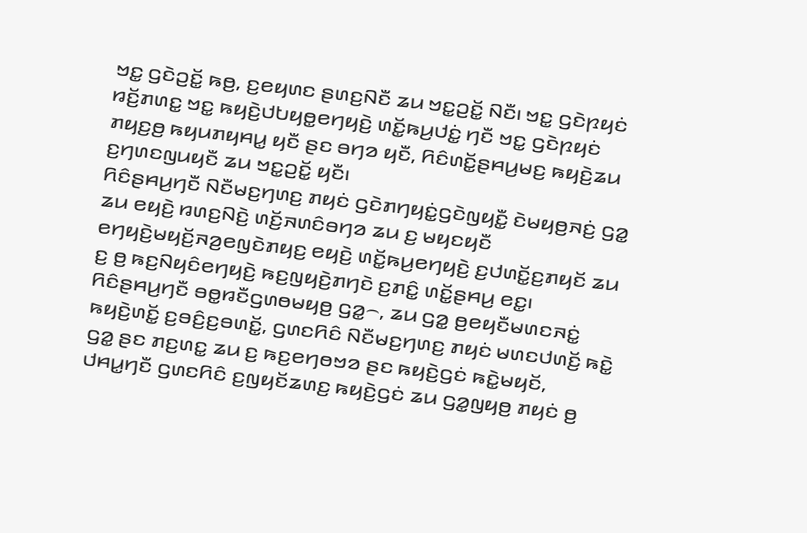ꤠꤢ꤭ ꤞꤢꤧꤑꤢꤩ꤭ ꤒꤥ꤬, ꤢ꤬ꤕꤟꤛꤢ ꤔꤛꤢ꤬ꤡꤢꤪ ꤘꤣ ꤠꤢ꤭ꤑꤢꤩ꤭ ꤡꤢꤪ꤯ ꤠꤢ꤭ ꤞꤢꤧꤐꤟꤢꤦ ꤙꤢꤩ꤬ꤊꤛꤢ꤭ ꤠꤢ꤭ ꤒꤟꤢꤧ꤬ꤓꤝꤟꤥ꤭ꤕꤚꤟꤢꤧ꤬ ꤛꤢꤩ꤭ꤒꤣ꤬ꤓꤢꤦ꤭ ꤚꤢꤪ ꤠꤢ꤭ ꤞꤢꤧꤐꤟꤢꤦ ꤊꤟꤢ꤬ꤥ꤬ ꤒꤟꤣꤊꤟꤌꤣ꤭ ꤟꤢꤪ ꤔꤢ ꤋꤚꤤ ꤟꤢꤪ, ꤖꤢꤨꤛꤢꤩ꤭ꤔꤌꤣ꤬ꤗꤢ꤬ ꤒꤟꤢꤧ꤬ꤘꤣ ꤢ꤬ꤚꤛꤢꤜꤣꤟꤢꤪ ꤘꤣ ꤠꤢ꤭ꤑꤢꤩ꤭ ꤟꤢꤪ꤯
ꤖꤢꤨꤔꤌꤣ꤬ꤚꤢꤪ ꤡꤢꤪꤗꤢ꤬ꤚꤛꤢ꤬ ꤊꤟꤢꤦ ꤞꤢꤧꤊꤚꤟꤢꤦ꤭ꤞꤢꤧꤜꤟꤢꤪ꤭ ꤢꤧꤗꤟꤥ꤬ꤏꤢꤦ꤬ ꤞꤤ꤭ ꤘꤣ ꤕꤟꤢꤧ꤬ ꤙꤛꤢ꤬ꤡꤢꤧ꤬ ꤛꤢꤩ꤬ꤏꤛꤢꤨꤋꤚꤤ ꤘꤣ ꤢ꤬ ꤗꤟꤢꤟꤢꤪ ꤕꤚꤟꤢꤧ꤬ꤗꤟꤢꤩ꤬ꤏꤤ꤬ꤕꤜꤢꤧꤊꤟꤢ꤬ ꤕꤟꤢꤧ꤬ ꤛꤢꤩ꤭ꤒꤣ꤬ꤕꤚꤟꤢꤧ꤬ ꤢ꤬ꤓꤛꤢꤩ꤭ꤢ꤬ꤊꤟꤢꤩ ꤘꤣ ꤢ꤬ ꤥ꤬ ꤒꤢ꤬ꤡꤟꤢꤨꤕꤚꤟꤢꤧ꤬ ꤒꤢ꤬ꤜꤟꤢꤧ꤬ꤊꤚꤢꤧ ꤢ꤬ꤊꤢꤨ꤭ ꤛꤢꤩ꤭ꤔꤌꤣ꤬ ꤕꤢ꤭꤯
ꤖꤢꤨꤔꤌꤣ꤬ꤚꤢꤪ ꤋꤥ꤭ꤙꤢꤪꤞꤛꤥꤗꤟꤥ꤬ ꤞꤤ꤭꤮, ꤘꤣ ꤞꤤ꤭ ꤥ꤬ꤕꤟꤢꤪꤗꤛꤢꤏꤢꤦ꤭ ꤒꤟꤢꤧ꤬ꤛꤢꤩ꤭ ꤢ꤬ꤋꤢꤨ꤬ꤢ꤬ꤋꤛꤢꤩ꤭, ꤞꤛꤢꤖꤢꤨ ꤡꤢꤪꤗꤢ꤬ꤚꤛꤢ꤬ ꤊꤟꤢꤦ ꤗꤛꤢꤓꤛꤢꤩ꤬ ꤒꤢꤧ꤭ ꤞꤤ꤭ ꤔꤢ ꤊꤢ꤬ꤛꤢ꤭ ꤘꤣ ꤢ꤬ ꤒꤢ꤬ꤕꤚꤥꤠꤤ ꤔꤢ ꤒꤟꤢꤧ꤬ꤞꤢꤦ ꤒꤢꤧ꤭ꤗꤟꤢꤩ, ꤓꤌꤣ꤭ꤚꤢꤪ ꤞꤛꤢꤖꤢꤨ ꤢ꤬ꤜꤟꤢꤩꤘꤛꤢ꤬ ꤒꤟꤢꤧ꤬ꤞꤢꤦ ꤘꤣ ꤞꤤ꤭ꤜꤟꤥ꤬ ꤊꤟꤢꤦ ꤥ꤬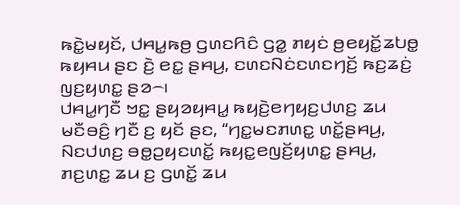ꤒꤢꤧ꤭ꤗꤟꤢꤩ, ꤓꤌꤣ꤭ꤒꤥ꤬ ꤞꤛꤢꤖꤢꤨ ꤞꤤ꤭ ꤊꤟꤢꤦ ꤥ꤬ꤕꤟꤢꤩ꤭ꤘꤝꤥ꤭ ꤒꤟꤌꤣ ꤔꤢ ꤢꤧ꤬ ꤕꤢ꤭ ꤔꤌꤣ꤬, ꤢꤛꤢꤡꤢꤦꤢꤛꤢꤚꤢꤩ꤬ ꤒꤢ꤬ꤘꤢꤦ꤬ ꤜꤢ꤬ꤟꤛꤢ꤭ ꤔꤤ꤮꤯
ꤓꤌꤣ꤭ꤚꤢꤪ ꤠꤢ꤭ ꤔꤟꤤꤟꤌꤣ꤭ ꤒꤟꤢꤧ꤬ꤕꤚꤟꤢ꤬ꤓꤛꤢ꤬ ꤘꤣ ꤗꤢꤪꤋꤢꤨ꤬ ꤚꤢꤪ ꤢ꤬ ꤟꤢꤩ ꤔꤢ, “ꤚꤢ꤭ꤗꤢꤊꤛꤢ꤭ ꤛꤢꤩ꤭ꤔꤌꤣ꤬, ꤡꤢꤓꤛꤢ꤬ ꤋꤥ꤭ꤑꤟꤢꤛꤢꤩ꤭ ꤒꤟꤢ꤭ꤕꤜꤢꤩ꤬ꤟꤛꤢ꤭ ꤔꤌꤣ꤬, ꤊꤢ꤬ꤛꤢ꤭ ꤘꤣ ꤢ꤬ ꤞꤛꤢꤩ꤭ ꤘꤣ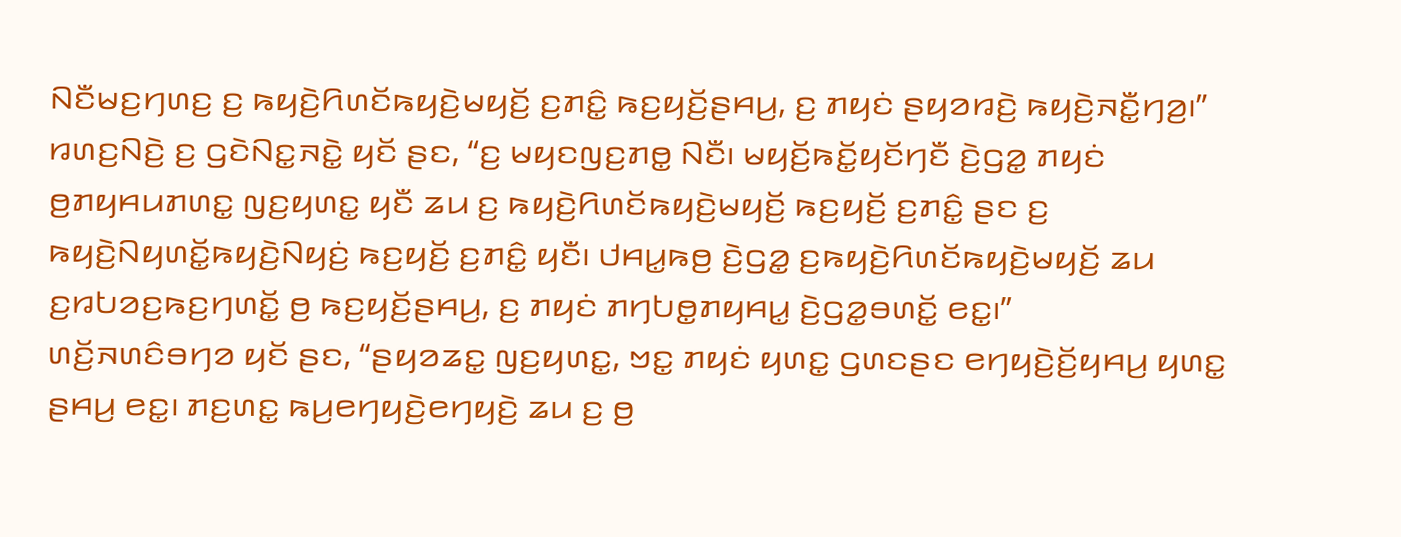ꤡꤢꤪꤗꤢ꤬ꤚꤛꤢ꤬ ꤢ꤬ ꤒꤟꤢꤧ꤬ꤖꤛꤢꤩꤒꤟꤢꤧ꤬ꤗꤟꤢꤩ꤬ ꤢ꤬ꤊꤢꤨ꤭ ꤒꤢ꤬ꤟꤢꤩ꤬ꤔꤌꤣ꤬, ꤢ꤬ ꤊꤟꤢꤦ ꤔꤟꤤꤙꤢꤧ꤬ ꤒꤟꤢꤧ꤬ꤏꤢꤪ꤭ꤚꤤ꤬꤯” ꤙꤛꤢ꤬ꤡꤢꤧ꤬ ꤢ꤬ ꤞꤢꤧꤡꤢ꤭ꤏꤢꤧ꤭ ꤟꤢꤩ ꤔꤢ, “ꤢ꤬ ꤗꤟꤢꤜꤢ꤬ꤊꤥ꤭ ꤡꤢꤪ꤯ ꤗꤟꤢꤩ꤬ꤒꤢꤩ꤭ꤟꤢꤩꤚꤢꤪ ꤢꤧ꤬ꤞꤤ꤭ ꤊꤟꤢꤦ ꤥ꤬ꤊꤟꤌꤣꤊꤛꤢ꤭ ꤜꤢ꤬ꤟꤛꤢ꤭ ꤟꤢꤪ ꤘꤣ ꤢ꤬ ꤒꤟꤢꤧ꤬ꤖꤛꤢꤩꤒꤟꤢꤧ꤬ꤗꤟꤢꤩ꤬ ꤒꤢ꤬ꤟꤢꤩ꤬ ꤢ꤬ꤊꤢꤨ꤭ ꤔꤢ ꤢ꤬ ꤒꤟꤢꤧ꤬ꤡꤟꤛꤢꤩ꤭ꤒꤟꤢꤧ꤬ꤡꤟꤢꤦ꤬ ꤒꤢ꤬ꤟꤢꤩ꤬ ꤢ꤬ꤊꤢꤨ꤭ ꤟꤢꤪ꤯ ꤓꤌꤣ꤭ꤒꤥ꤬ ꤢꤧ꤬ꤞꤤ꤭ ꤢ꤬ꤒꤟꤢꤧ꤬ꤖꤛꤢꤩꤒꤟꤢꤧ꤬ꤗꤟꤢꤩ꤬ ꤘꤣ ꤢ꤬ꤙꤝꤤꤢ꤬ꤒꤢ꤬ꤚꤛꤢꤩ꤭ ꤥ꤬ ꤒꤢ꤬ꤟꤢꤩ꤬ꤔꤌꤣ꤬, ꤢ꤬ ꤊꤟꤢꤦ ꤊꤚꤝꤥ꤭ꤊꤟꤌꤣ꤭ ꤢꤧ꤬ꤞꤤ꤭ꤋꤛꤢꤩ꤭ ꤕꤢ꤭꤯”
ꤛꤢꤩ꤬ꤏꤛꤢꤨꤋꤚꤤ ꤟꤢꤩ ꤔꤢ, “ꤔꤟꤤꤘꤢ꤭ ꤜꤢ꤬ꤟꤛꤢ꤭, ꤠꤢ꤭ ꤊꤟꤢꤦ ꤟꤛꤢ꤭ ꤞꤛꤢꤔꤢ ꤕꤚꤟꤢꤧ꤬ꤢꤩ꤬ꤟꤌꤣ꤬ ꤟꤛꤢ꤭ ꤔꤌꤣ꤬ ꤕꤢ꤭꤯ ꤊꤢ꤬ꤛꤢ꤭ ꤒꤣ꤬ꤕꤚꤟꤢꤧ꤬ꤕꤚꤟꤢꤧ꤬ ꤘꤣ ꤢ꤬ ꤥ꤬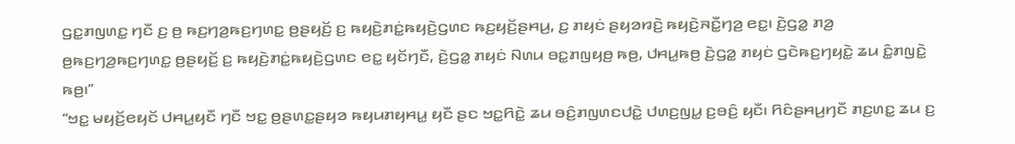ꤞꤢ꤭ꤊꤜꤛꤢ꤭ ꤚꤢꤪ ꤢ꤬ ꤥ꤬ ꤒꤢ꤬ꤚꤤ꤬ꤒꤢ꤬ꤚꤛꤢ꤭ ꤥ꤬ꤔꤟꤢꤩ꤬ ꤢ꤬ ꤒꤟꤢꤧ꤬ꤊꤢꤦ꤭ꤒꤟꤢꤧ꤬ꤞꤛꤢ ꤒꤢ꤬ꤟꤢꤩ꤬ꤔꤌꤣ꤬, ꤢ꤬ ꤊꤟꤢꤦ ꤔꤟꤤꤙꤢꤧ꤬ ꤒꤟꤢꤧ꤬ꤏꤢꤪ꤭ꤚꤤ꤬ ꤕꤢ꤭꤯ ꤢꤧ꤬ꤞꤤ꤭ ꤊꤤ꤬ ꤥ꤬ꤒꤢ꤬ꤚꤤ꤬ꤒꤢ꤬ꤚꤛꤢ꤭ ꤥ꤬ꤔꤟꤢꤩ꤬ ꤢ꤬ ꤒꤟꤢꤧ꤬ꤊꤢꤦ꤭ꤒꤟꤢꤧ꤬ꤞꤛꤢ ꤕꤢ꤭ ꤟꤢꤩꤚꤢꤪ, ꤢꤧ꤬ꤞꤤ꤭ ꤊꤟꤢꤦ ꤡꤛꤣ ꤋꤢ꤭ꤊꤜꤟꤥ꤬ ꤒꤥ꤬, ꤓꤌꤣ꤭ꤒꤥ꤬ ꤢꤧ꤬ꤞꤤ꤭ ꤊꤟꤢꤦ ꤞꤢꤧꤒꤢ꤬ꤚꤟꤢꤧ꤭ ꤘꤣ ꤢꤨ꤭ꤊꤜꤢꤧ꤭ ꤒꤥ꤬꤯”
“ꤠꤢ꤭ ꤗꤟꤢꤩ꤬ꤕꤟꤢꤩ ꤓꤌꤣ꤭ꤟꤢꤪ ꤚꤢꤪ ꤠꤢ꤭ ꤥ꤬ꤔꤛꤢ꤭ꤔꤟꤤ ꤒꤟꤣꤊꤟꤌꤣ꤭ ꤟꤢꤪ ꤔꤢ ꤠꤢ꤭ꤖꤢꤧ꤭ ꤘꤣ ꤋꤢꤨ꤬ꤊꤜꤛꤢꤓꤢꤧ꤭ ꤓꤛꤢ꤬ꤜꤣ꤭ ꤢ꤬ꤋꤢꤨ꤬ ꤟꤢꤪ꤯ ꤖꤢꤨꤔꤌꤣ꤬ꤚꤢꤪ ꤊꤢ꤬ꤛꤢ꤭ ꤘꤣ ꤢ꤬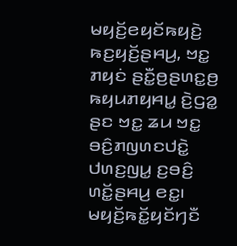ꤗꤟꤢꤩ꤬ꤕꤟꤢꤩꤒꤟꤢꤧ꤬ ꤒꤢ꤬ꤟꤢꤩ꤬ꤔꤌꤣ꤬, ꤠꤢ꤭ ꤊꤟꤢꤦ ꤔꤢꤪ꤭ꤥ꤬ꤔꤛꤢ꤭ꤥ꤬ ꤒꤟꤣꤊꤟꤌꤣ꤭ ꤢꤧ꤬ꤞꤤ꤭ ꤔꤢ ꤠꤢ꤭ ꤘꤣ ꤠꤢ꤭ ꤋꤢꤨ꤬ꤊꤜꤛꤢꤓꤢꤧ꤭ ꤓꤛꤢ꤬ꤜꤣ꤭ ꤢ꤬ꤋꤢꤨ꤬ ꤛꤢꤩ꤭ꤔꤌꤣ꤬ ꤕꤢ꤭꤯
ꤗꤟꤢꤩ꤬ꤒꤢꤩ꤭ꤟꤢꤩꤚꤢꤪ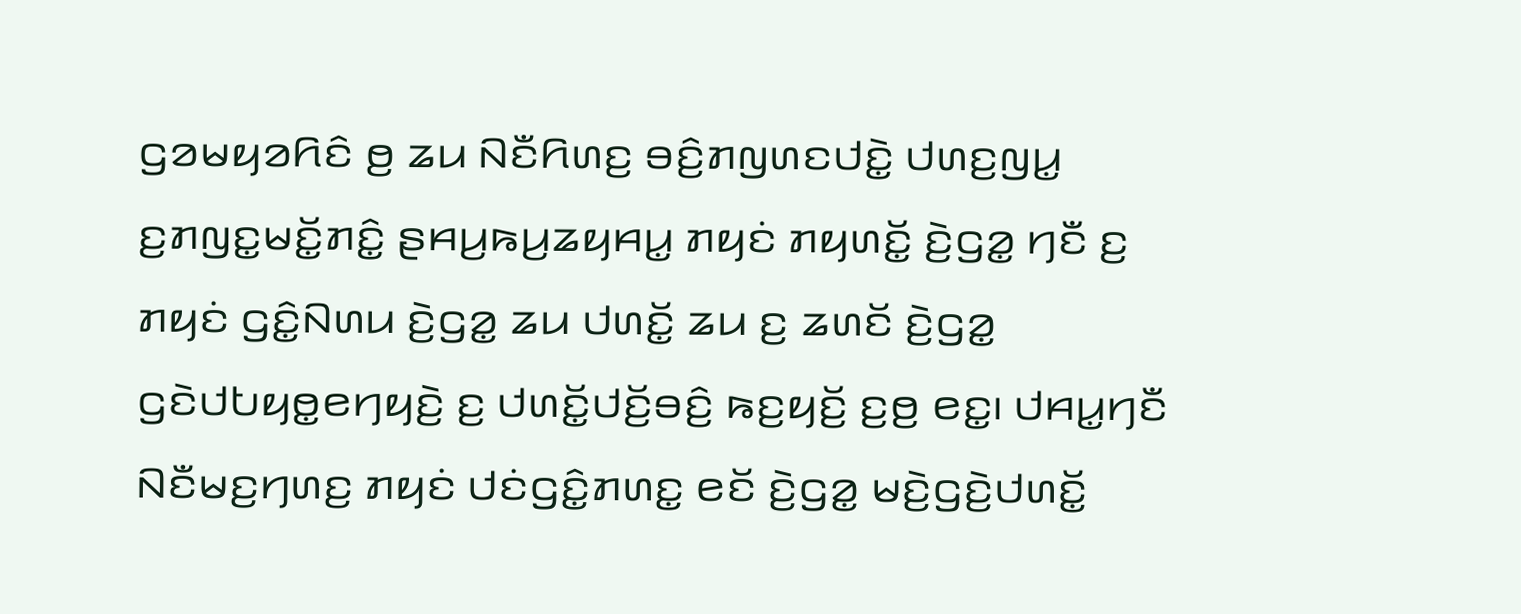ꤞꤤꤗꤟꤤꤖꤢꤨ ꤥ꤬ ꤘꤣ ꤡꤢꤪꤖꤛꤢ꤬ ꤋꤢꤨ꤬ꤊꤜꤛꤢꤓꤢꤧ꤭ ꤓꤛꤢ꤬ꤜꤣ꤭ ꤢ꤬ꤊꤜꤢ꤭ꤗꤢꤩ꤭ꤊꤢꤨ꤭ ꤔꤌꤣ꤬ꤒꤣ꤬ꤘꤟꤌꤣ꤭ ꤊꤟꤢꤦ ꤊꤟꤛꤢꤩ꤭ ꤢꤧ꤬ꤞꤤ꤭ ꤚꤢꤪ ꤢ꤬ ꤊꤟꤢꤦ ꤞꤢꤨ꤭ꤡꤛꤣ ꤢꤧ꤬ꤞꤤ꤭ ꤘꤣ ꤓꤛꤢꤩ꤭ ꤘꤣ ꤢ꤬ ꤘꤛꤢꤩ ꤢꤧ꤬ꤞꤤ꤭ ꤞꤢꤧꤓꤝꤟꤥ꤭ꤕꤚꤟꤢꤧ꤬ ꤢ꤬ ꤓꤛꤢꤩ꤭ꤓꤢꤩ꤬ꤋꤢꤨ꤬ ꤒꤢ꤬ꤟꤢꤩ꤬ ꤢ꤬ꤥ꤬ ꤕꤢ꤭꤯ ꤓꤌꤣ꤭ꤚꤢꤪ ꤡꤢꤪꤗꤢ꤬ꤚꤛꤢ꤬ ꤊꤟꤢꤦ ꤓꤢꤦꤞꤢꤨ꤭ꤊꤛꤢ꤭ ꤕꤢꤩ ꤢꤧ꤬ꤞꤤ꤭ ꤗꤢꤧ꤬ꤞꤢꤧ꤬ꤓꤛꤢꤩ꤭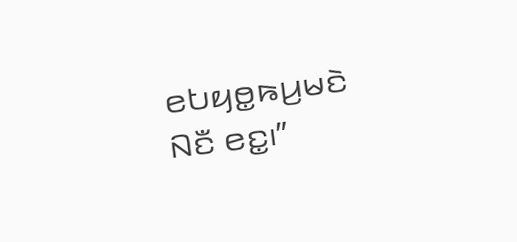ꤕꤝꤟꤥ꤭ꤒꤣ꤬ꤗꤢꤧ ꤡꤢꤪ ꤕꤢ꤭꤯”